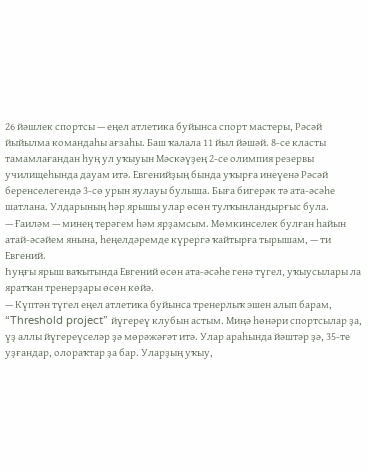26 йәшлек спортсы — еңел атлетика буйынса спорт мастеры, Рәсәй йыйылма командаһы ағзаһы. Баш ҡалала 11 йыл йәшәй. 8-се класты тамамлағандан һуң ул уҡыуын Мәскәүҙең 2-се олимпия резервы училищеһында дауам итә. Евгенийҙың бында уҡырға инеүенә Рәсәй беренселегендә 3-сө урын яулауы булыша. Быға бигерәк тә ата-әсәһе шатлана. Улдарының һәр ярышы улар өсөн тулҡынландырғыс була.
— Ғаиләм — минең терәгем һәм ярҙамсым. Мөмкинселек булған һайын атай-әсәйем янына, һеңелдәремде күрергә ҡайтырға тырышам, — ти Евгений.
Һуңғы ярыш ваҡытында Евгений өсөн ата-әсәһе генә түгел, уҡыусылары ла яратҡан тренерҙары өсөн көйә.
— Күптән түгел еңел атлетика буйынса тренерлыҡ эшен алып барам, “Threshold project” йүгереү клубын астым. Миңә һөнәри спортсылар ҙа, үҙ аллы йүгереүселәр ҙә мөрәжәғәт итә. Улар араһында йәштәр ҙә, 35-те уҙғандар, олораҡтар ҙа бар. Уларҙың уҡыу,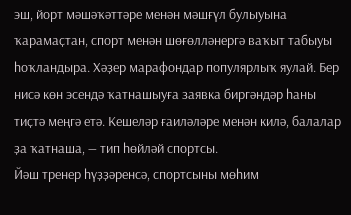эш, йорт мәшәҡәттәре менән мәшғүл булыуына ҡарамаҫтан, спорт менән шөғөлләнергә ваҡыт табыуы һоҡландыра. Хәҙер марафондар популярлыҡ яулай. Бер нисә көн эсендә ҡатнашыуға заявка биргәндәр һаны тиҫтә меңгә етә. Кешеләр ғаиләләре менән килә, балалар ҙа ҡатнаша, — тип һөйләй спортсы.
Йәш тренер һүҙҙәренсә, спортсыны мөһим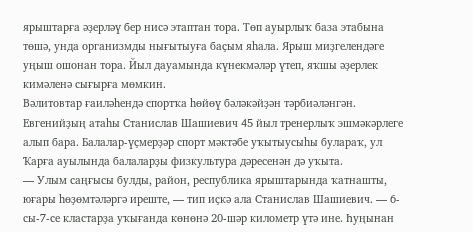ярыштарға әҙерләү бер нисә этаптан тора. Төп ауырлыҡ база этабына төшә, унда организмды нығытыуға баҫым яһала. Ярыш миҙгелендәге уңыш ошонан тора. Йыл дауамында күнекмәләр үтеп, яҡшы әҙерлек кимәленә сығырға мөмкин.
Вәлитовтар ғаиләһендә спортҡа һөйөү бәләкәйҙән тәрбиәләнгән. Евгенийҙың атаһы Станислав Шашиевич 45 йыл тренерлыҡ эшмәкәрлеге алып бара. Балалар-үҫмерҙәр спорт мәктәбе уҡытыусыһы булараҡ, ул Ҡарға ауылында балаларҙы физкультура дәресенән дә уҡыта.
— Улым саңғысы булды, район, республика ярыштарында ҡатнашты, юғары һөҙөмтәләргә иреште, — тип иҫкә ала Станислав Шашиевич. — 6-сы-7-се кластарҙа уҡығанда көнөнә 20-шәр километр үтә ине. Һуңынан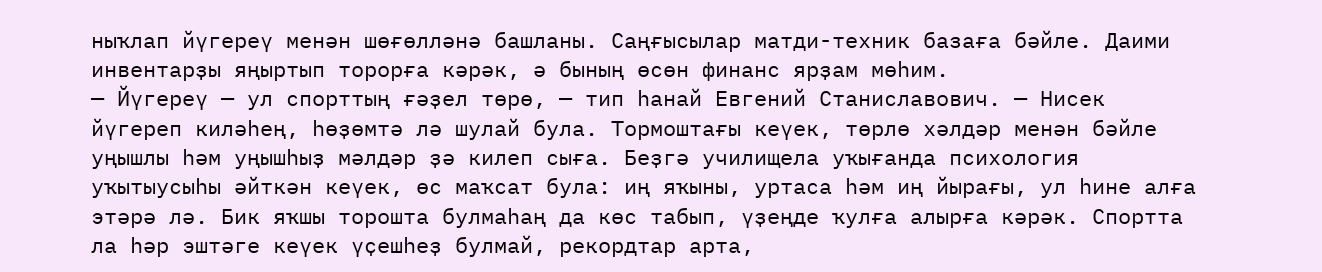ныҡлап йүгереү менән шөғөлләнә башланы. Саңғысылар матди-техник базаға бәйле. Даими инвентарҙы яңыртып торорға кәрәк, ә бының өсөн финанс ярҙам мөһим.
— Йүгереү — ул спорттың ғәҙел төрө, — тип һанай Евгений Станиславович. — Нисек йүгереп киләһең, һөҙөмтә лә шулай була. Тормоштағы кеүек, төрлө хәлдәр менән бәйле уңышлы һәм уңышһыҙ мәлдәр ҙә килеп сыға. Беҙгә училищела уҡығанда психология уҡытыусыһы әйткән кеүек, өс маҡсат була: иң яҡыны, уртаса һәм иң йырағы, ул һине алға этәрә лә. Бик яҡшы торошта булмаһаң да көс табып, үҙеңде ҡулға алырға кәрәк. Спортта ла һәр эштәге кеүек үҫешһеҙ булмай, рекордтар арта,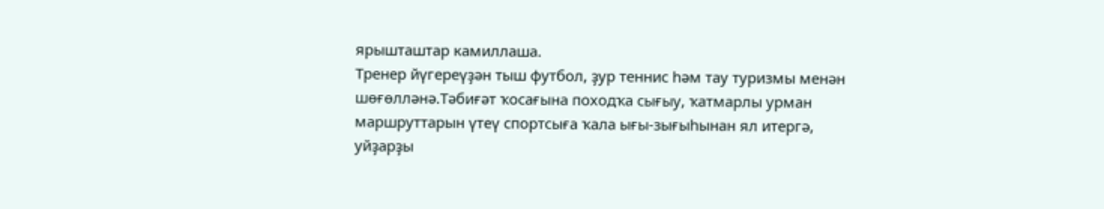ярышташтар камиллаша.
Тренер йүгереүҙән тыш футбол, ҙур теннис һәм тау туризмы менән шөғөлләнә.Тәбиғәт ҡосағына походҡа сығыу, ҡатмарлы урман маршруттарын үтеү спортсыға ҡала ығы-зығыһынан ял итергә, уйҙарҙы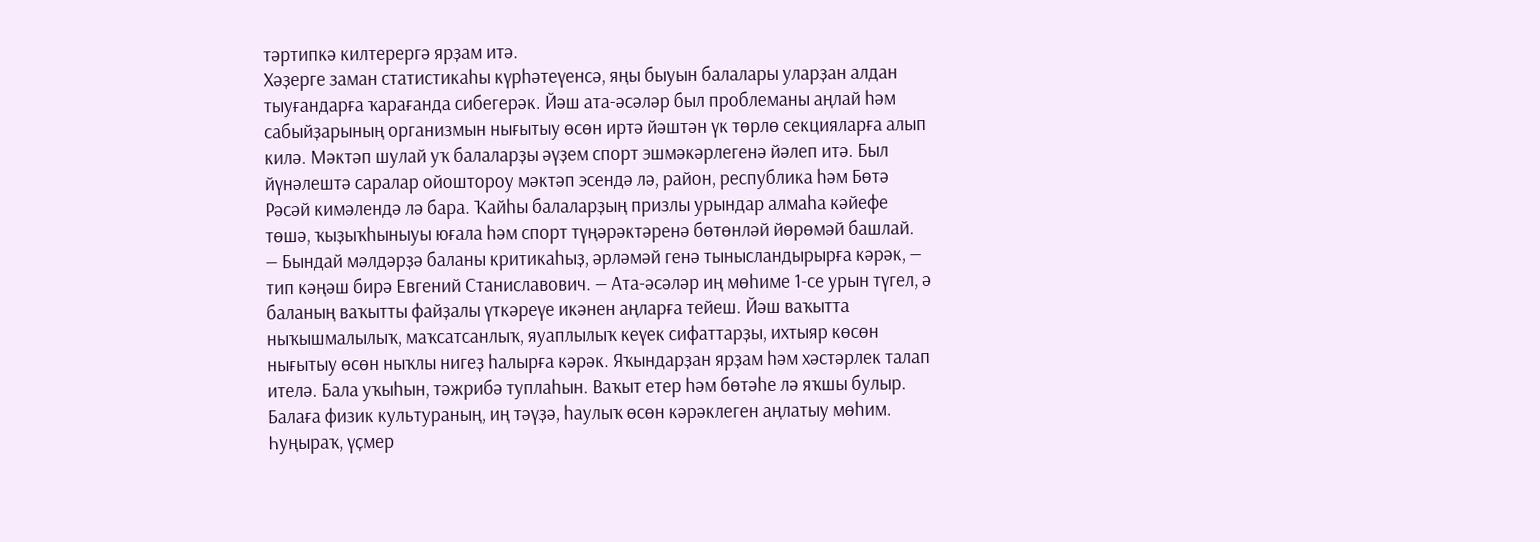тәртипкә килтерергә ярҙам итә.
Хәҙерге заман статистикаһы күрһәтеүенсә, яңы быуын балалары уларҙан алдан тыуғандарға ҡарағанда сибегерәк. Йәш ата-әсәләр был проблеманы аңлай һәм сабыйҙарының организмын нығытыу өсөн иртә йәштән үк төрлө секцияларға алып килә. Мәктәп шулай уҡ балаларҙы әүҙем спорт эшмәкәрлегенә йәлеп итә. Был йүнәлештә саралар ойоштороу мәктәп эсендә лә, район, республика һәм Бөтә Рәсәй кимәлендә лә бара. Ҡайһы балаларҙың призлы урындар алмаһа кәйефе төшә, ҡыҙыҡһыныуы юғала һәм спорт түңәрәктәренә бөтөнләй йөрөмәй башлай.
— Бындай мәлдәрҙә баланы критикаһыҙ, әрләмәй генә тынысландырырға кәрәк, — тип кәңәш бирә Евгений Станиславович. — Ата-әсәләр иң мөһиме 1-се урын түгел, ә баланың ваҡытты файҙалы үткәреүе икәнен аңларға тейеш. Йәш ваҡытта ныҡышмалылыҡ, маҡсатсанлыҡ, яуаплылыҡ кеүек сифаттарҙы, ихтыяр көсөн нығытыу өсөн ныҡлы нигеҙ һалырға кәрәк. Яҡындарҙан ярҙам һәм хәстәрлек талап ителә. Бала уҡыһын, тәжрибә туплаһын. Ваҡыт етер һәм бөтәһе лә яҡшы булыр.
Балаға физик культураның, иң тәүҙә, һаулыҡ өсөн кәрәклеген аңлатыу мөһим. Һуңыраҡ, үҫмер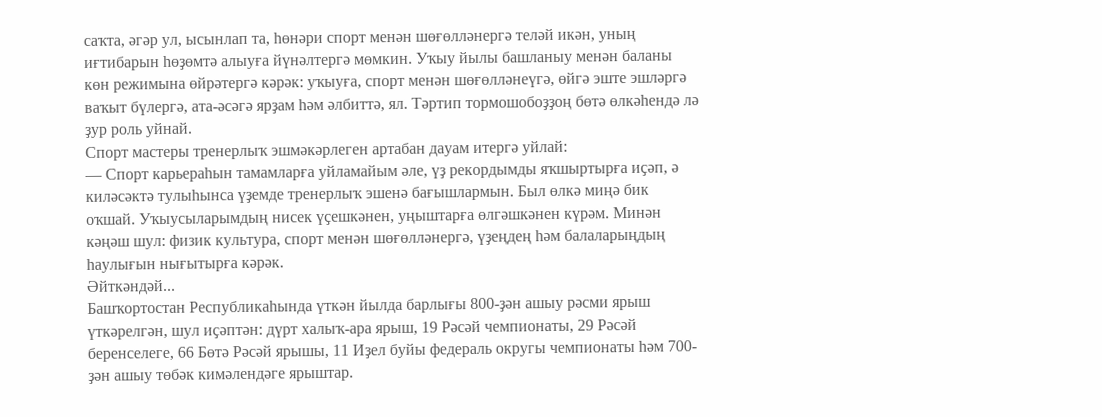саҡта, әгәр ул, ысынлап та, һөнәри спорт менән шөғөлләнергә теләй икән, уның иғтибарын һөҙөмтә алыуға йүнәлтергә мөмкин. Уҡыу йылы башланыу менән баланы көн режимына өйрәтергә кәрәк: уҡыуға, спорт менән шөғөлләнеүгә, өйгә эште эшләргә ваҡыт бүлергә, ата-әсәгә ярҙам һәм әлбиттә, ял. Тәртип тормошобоҙҙоң бөтә өлкәһендә лә ҙур роль уйнай.
Спорт мастеры тренерлыҡ эшмәкәрлеген артабан дауам итергә уйлай:
— Спорт карьераһын тамамларға уйламайым әле, үҙ рекордымды яҡшыртырға иҫәп, ә киләсәктә тулыһынса үҙемде тренерлыҡ эшенә бағышлармын. Был өлкә миңә бик оҡшай. Уҡыусыларымдың нисек үҫешкәнен, уңыштарға өлгәшкәнен күрәм. Минән кәңәш шул: физик культура, спорт менән шөғөлләнергә, үҙеңдең һәм балаларыңдың һаулығын нығытырға кәрәк.
Әйткәндәй...
Башҡортостан Республикаһында үткән йылда барлығы 800-ҙән ашыу рәсми ярыш үткәрелгән, шул иҫәптән: дүрт халыҡ-ара ярыш, 19 Рәсәй чемпионаты, 29 Рәсәй беренселеге, 66 Бөтә Рәсәй ярышы, 11 Иҙел буйы федераль округы чемпионаты һәм 700-ҙән ашыу төбәк кимәлендәге ярыштар.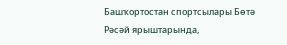Башҡортостан спортсылары Бөтә Рәсәй ярыштарында,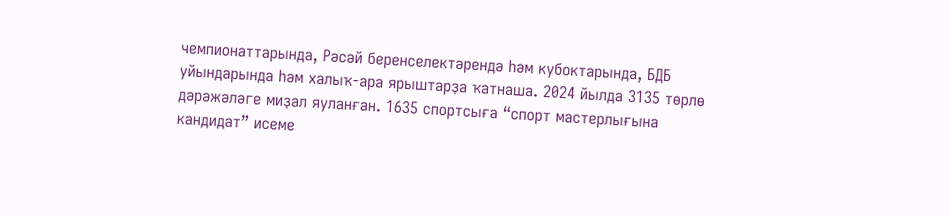чемпионаттарында, Рәсәй беренселектәрендә һәм кубоктарында, БДБ уйындарында һәм халыҡ-ара ярыштарҙа ҡатнаша. 2024 йылда 3135 төрлө дәрәжәләге миҙал яуланған. 1635 спортсыға “спорт мастерлығына кандидат” исеме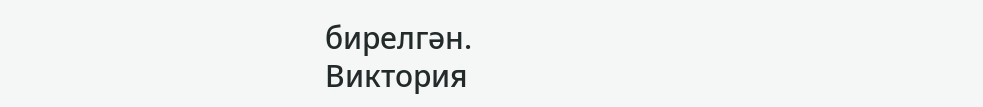бирелгән.
Виктория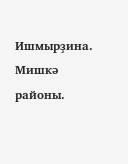Ишмырҙина.
Мишкә районы.